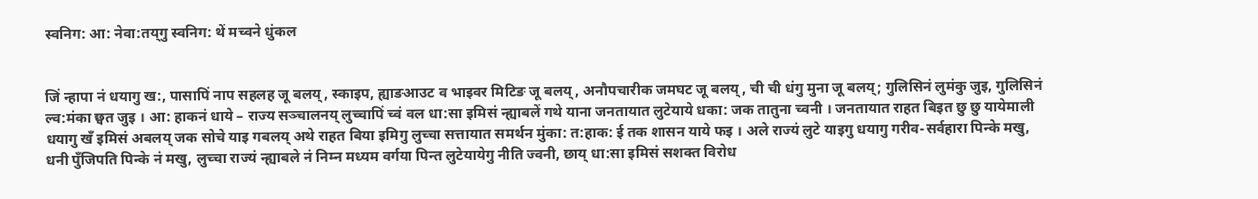स्वनिग: आ: नेवा:तय्‌गु स्वनिग: थें मच्वने धुंकल


जिं न्हापा नं धयागु ख:, पासापिं नाप सहलह जू बलय्, स्काइप, ह्याङआउट व भाइवर मिटिङ जू बलय्, अनौपचारीक जमघट जू बलय्, ची ची धंगु मुना जू बलय्; गुलिसिनं लुमंकु जुइ, गुलिसिनं ल्व:मंका छ्वत जुइ । आ: हाकनं धाये – राज्य सञ्चालनय् लुच्चापिं च्वं वल धा:सा इमिसं न्ह्याबलें गथे याना जनतायात लुटेयाये धका: जक तातुना च्वनी । जनतायात राहत बिइत छु छु यायेमाली धयागु खँ इमिसं अबलय् जक सोचे याइ गबलय् अथे राहत बिया इमिगु लुच्चा सत्तायात समर्थन मुंका: त:हाक: ई तक शासन याये फइ । अले राज्यं लुटे याइगु धयागु गरीव-सर्वहारा पिन्के मखु, धनी पुँजिपति पिन्के नं मखु, लुच्चा राज्यं न्ह्याबले नं निम्न मध्यम वर्गया पिन्त लुटेयायेगु नीति ज्वनी, छाय् धा:सा इमिसं सशक्त विरोध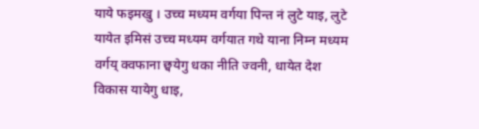याये फइमखु । उच्च मध्यम वर्गया पिन्त नं लुटे याइ, लुटे यायेत इमिसं उच्च मध्यम वर्गयात गथे याना निम्न मध्यम वर्गय् क्वफाना छ्वयेगु धका नीति ज्वनी, धायेत देश विकास यायेगु धाइ,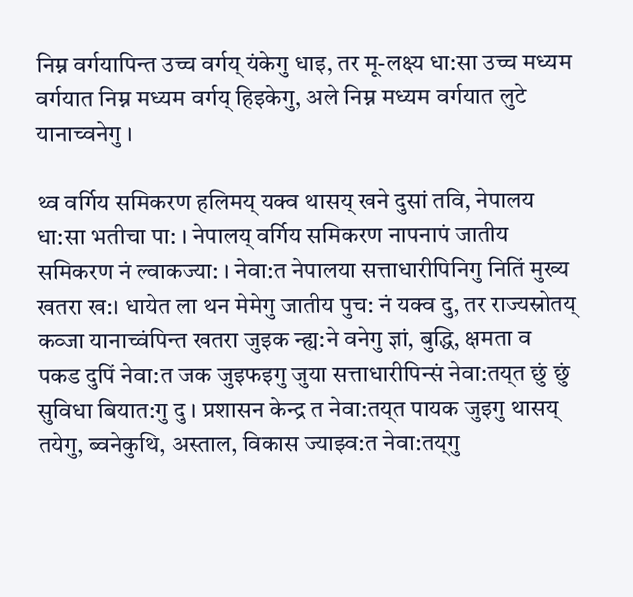निम्न वर्गयापिन्त उच्च वर्गय् यंकेगु धाइ, तर मू-लक्ष्य धा:सा उच्च मध्यम वर्गयात निम्न मध्यम वर्गय् हिइकेगु, अले निम्न मध्यम वर्गयात लुटे यानाच्वनेगु ।

थ्व वर्गिय समिकरण हलिमय् यक्व थासय् खने दुसां तवि, नेपालय धा:सा भतीचा पा: । नेपालय् वर्गिय समिकरण नापनापं जातीय समिकरण नं ल्वाकज्या: । नेवा:त नेपालया सत्ताधारीपिनिगु नितिं मुख्य खतरा ख:। धायेत ला थन मेमेगु जातीय पुच: नं यक्व दु, तर राज्यस्रोतय् कव्जा यानाच्वंपिन्त खतरा जुइक न्ह्य:ने वनेगु ज्ञां, बुद्धि, क्षमता व पकड दुपिं नेवा:त जक जुइफइगु जुया सत्ताधारीपिन्सं नेवा:तय्‌त छुं छुं सुविधा बियात:गु दु । प्रशासन केन्द्र त नेवा:तय्‌त पायक जुइगु थासय् तयेगु, ब्वनेकुथि, अस्ताल, विकास ज्याझ्व:त नेवा:तय्‌गु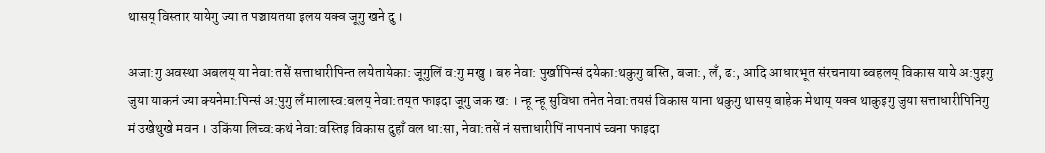थासय् विस्तार यायेगु ज्या त पञ्चायतया इलय यक्व जूगु खने दु ।

अजा:गु अवस्था अबलय् या नेवा:तसें सत्ताधारीपिन्त लयेतायेका: जूगुलिं व:गु मखु । बरु नेवा: पुर्खापिन्सं दयेका:थकुगु बस्ति, बजा:, लँ, ढ:, आदि आधारभूत संरचनाया ब्वहलय् विकास याये अ:पुइगु जुया याकनं ज्या क्यनेमा:पिन्सं अ:पुगु लँ मालास्व:बलय् नेवा:तय्‌त फाइदा जूगु जक ख: । न्हू न्हू सुविधा तनेत नेवा:तयसं विकास याना थकुगु थासय् बाहेक मेथाय् यक्व थाकुइगु जुया सत्ताधारीपिनिगु मं उखेथुखे मवन । उकिंया लिच्व:कथं नेवा:वस्तिइ विकास दुहाँ वल धा:सा, नेवा:तसें नं सत्ताधारीपिं नापनापं च्वना फाइदा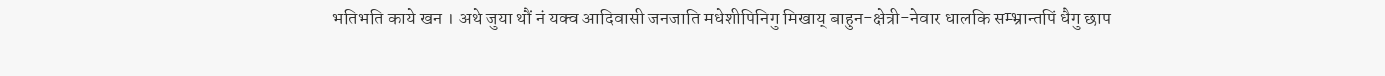भतिभति काये खन । अथे जुया थौं नं यक्व आदिवासी जनजाति मधेशीपिनिगु मिखाय् बाहुन-क्षेत्री-नेवार धालकि सम्भ्रान्तपिं धैगु छाप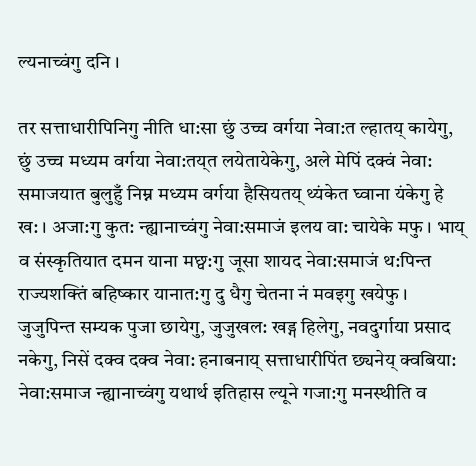ल्यनाच्वंगु दनि ।

तर सत्ताधारीपिनिगु नीति धा:सा छुं उच्च वर्गया नेवा:त ल्हातय् कायेगु, छुं उच्च मध्यम वर्गया नेवा:तय्‌त लयेतायेकेगु, अले मेपिं दक्वं नेवा: समाजयात बुलुहुँ निम्न मध्यम वर्गया हैसियतय् थ्यंकेत घ्वाना यंकेगु हे ख: । अजा:गु कुत: न्ह्यानाच्वंगु नेवा:समाजं इलय वा: चायेके मफु । भाय् व संस्कृतियात दमन याना मछ्व:गु जूसा शायद नेवा:समाजं थ:पिन्त राज्यशक्तिं बहिष्कार यानात:गु दु धैगु चेतना नं मवइगु खयेफु । जुजुपिन्त सम्यक पुजा छायेगु, जुजुखल: खड्ग हिलेगु, नवदुर्गाया प्रसाद नकेगु, निसें दक्व दक्व नेवा: हनाबनाय् सत्ताधारीपिंत छ्यनेय् क्वबिया: नेवा:समाज न्ह्यानाच्वंगु यथार्थ इतिहास ल्यूने गजा:गु मनस्थीति व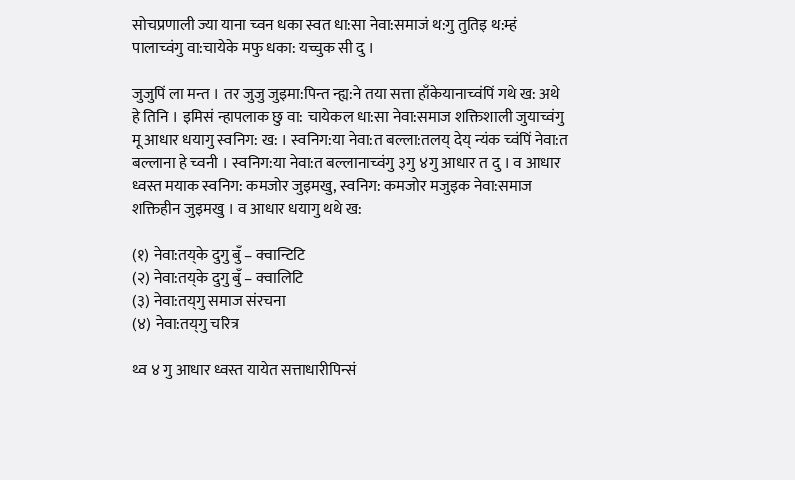सोचप्रणाली ज्या याना च्वन धका स्वत धा:सा नेवा:समाजं थ:गु तुतिइ थ:म्हं पालाच्वंगु वा:चायेके मफु धका: यच्चुक सी दु ।

जुजुपिं ला मन्त । तर जुजु जुइमा:पिन्त न्ह्य:ने तया सत्ता हाँकेयानाच्वंपिं गथे ख: अथे हे तिनि । इमिसं न्हापलाक छु वा: चायेकल धा:सा नेवा:समाज शक्तिशाली जुयाच्वंगु मू आधार धयागु स्वनिग: ख: । स्वनिग:या नेवा:त बल्ला:तलय् देय् न्यंक च्वंपिं नेवा:त बल्लाना हे च्वनी । स्वनिग:या नेवा:त बल्लानाच्वंगु ३गु ४गु आधार त दु । व आधार ध्वस्त मयाक स्वनिग: कमजोर जुइमखु, स्वनिग: कमजोर मजुइक नेवा:समाज शक्तिहीन जुइमखु । व आधार धयागु थथे ख:

(१) नेवा:तय्‌के दुगु बुँ – क्वान्टिटि
(२) नेवा:तय्‌के दुगु बुँ – क्वालिटि
(३) नेवा:तय्‌गु समाज संरचना
(४) नेवा:तय्‌गु चरित्र

थ्व ४ गु आधार ध्वस्त यायेत सत्ताधारीपिन्सं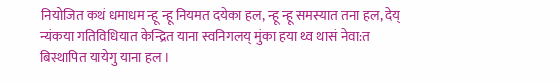नियोजित कथं धमाधम न्हू न्हू नियमत दयेका हल, न्हू न्हू समस्यात तना हल, देय् न्यंकया गतिविधियात केन्द्रित याना स्वनिगलय् मुंका हया थ्व थासं नेवा:त बिस्थापित यायेगु याना हल ।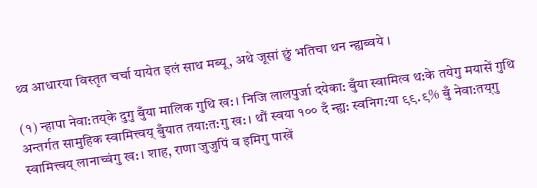थ्व आधारया विस्तृत चर्चा यायेत इलं साथ मब्यू, अथे जूसां छुं भतिचा थन न्ह्यब्वये ।

(१) न्हापा नेवा:तय्‌के दुगु बुँया मालिक गुथि ख: । निजि लालपुर्जा दयेका: बुँया स्वामित्व थ:के तयेगु मयासें गुथि अन्तर्गत सामुहिक स्वामित्त्वय् बुँयात तया:त:गु ख: । थौं स्वया १०० दँ न्ह्य: स्वनिग:या ९९.९% बुँ नेवा:तय्‌गु स्वामित्त्वय् लानाच्वंगु ख: । शाह, राणा जुजुपिं व इमिगु पाखें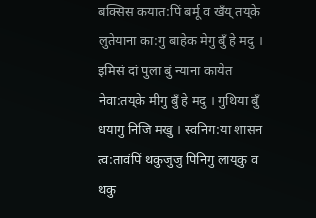बक्सिस कयात:पिं बर्मू व खँय् तय्‌‌के लुतेयाना का:गु बाहेक मेगु बुँ हे मदु । इमिसं दां पुला बुं न्याना कायेत नेवा:तय्‌के मीगु बुँ हे मदु । गुथिया बुँ धयागु निजि मखु । स्वनिग:या शासन त्व:तावंपिं थकुजुजु पिनिगु लाय्‌कु व थकु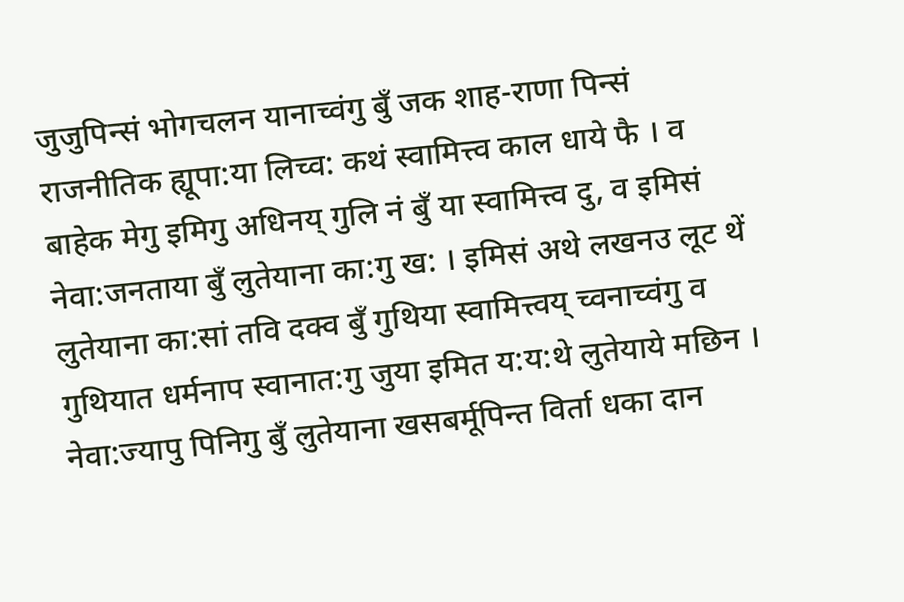जुजुपिन्सं भोगचलन यानाच्वंगु बुँ जक शाह-राणा पिन्सं राजनीतिक ह्यूपा:या लिच्व: कथं स्वामित्त्व काल धाये फै । व बाहेक मेगु इमिगु अधिनय् गुलि नं बुँ या स्वामित्त्व दु, व इमिसं नेवा:जनताया बुँ लुतेयाना का:गु ख: । इमिसं अथे लखनउ लूट थें लुतेयाना का:सां तवि दक्व बुँ गुथिया स्वामित्त्वय् च्वनाच्वंगु व गुथियात धर्मनाप स्वानात:गु जुया इमित य:य:थे लुतेयाये मछिन । नेवा:ज्यापु पिनिगु बुँ लुतेयाना खसबर्मूपिन्त विर्ता धका दान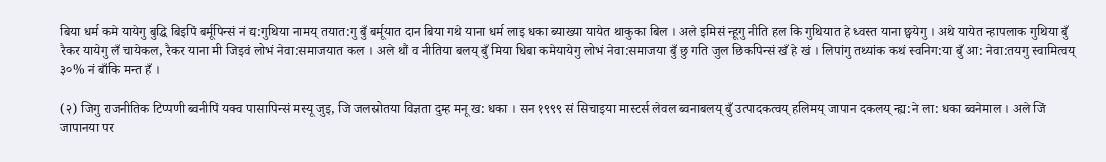बिया धर्म कमे यायेगु बुद्धि बिइपिं बर्मूपिन्सं नं द्य:गुथिया नामय् तयात:गु बुँ बर्मूयात दान बिया गथे याना धर्म लाइ धका ब्याख्या यायेत थाकुका बिल । अले इमिसं न्हूगु नीति हल कि गुथियात हे ध्वस्त याना छ्वयेगु । अथे यायेत न्हापलाक गुथिया बुँ रैकर यायेगु लँ चायेकल, रैकर याना मी जिइवं लोभं नेवा:समाजयात कल । अले थौं व नीतिया बलय् बुँ मिया धिबा कमेयायेगु लोभं नेवा:समाजया बुँ छु गति जुल छिकपिन्सं खँ हे खं । लिपांगु तथ्यांक कथं स्वनिग:या बुँ आ: नेवा:तयगु स्वामित्वय् ३०% नं बाँकि मन्त हँ ।

(२) जिगु राजनीतिक टिप्पणी ब्वनीपिं यक्व पासापिन्सं मस्यू जुइ, जि जलस्रोतया विज्ञता दुम्ह मनू ख: धका । सन १९९९ सं सिचाइया मास्टर्स लेवल ब्वनाबलय् बुँ उत्पादकत्वय् हलिमय् जापान दकलय् न्ह्य:ने ला: धका ब्वनेमाल । अले जिं जापानया पर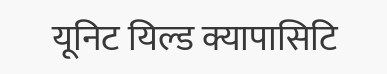यूनिट यिल्ड क्यापासिटि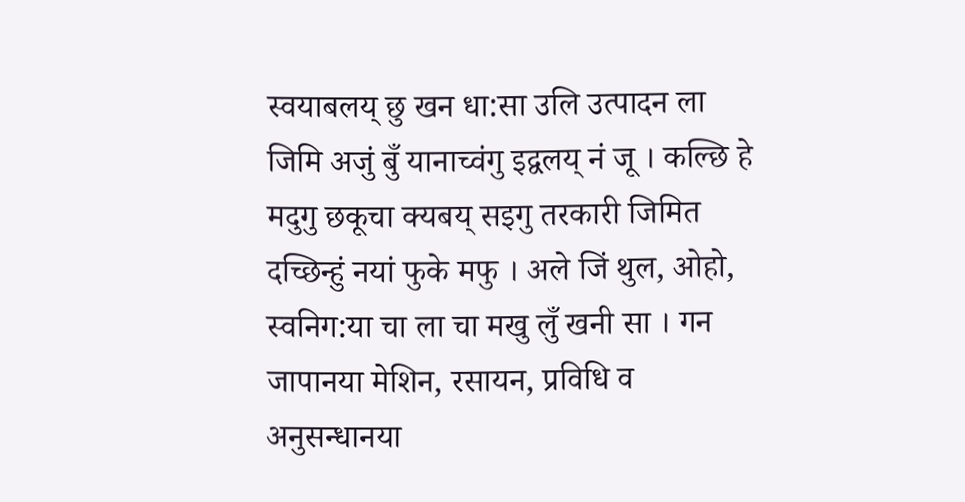स्वयाबलय् छु खन धा:सा उलि उत्पादन ला जिमि अजुं बुँ यानाच्वंगु इद्वलय् नं जू । कल्छि हे मदुगु छकूचा क्यबय् सइगु तरकारी जिमित दच्छिन्हुं नयां फुके मफु । अले जिं थुल, ओहो, स्वनिग:या चा ला चा मखु लुँ खनी सा । गन जापानया मेशिन, रसायन, प्रविधि व अनुसन्धानया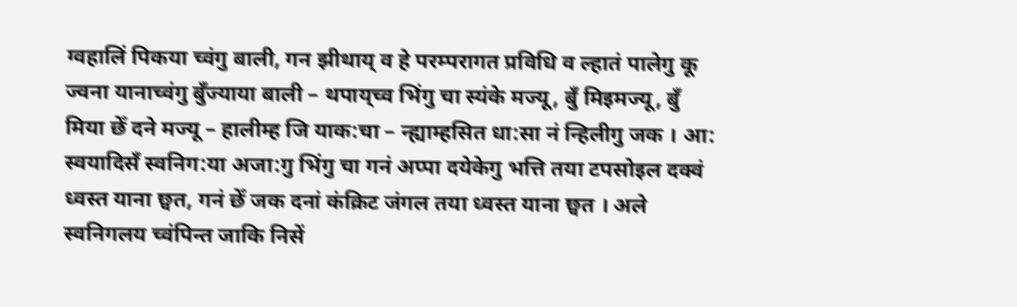ग्वहालिं पिकया च्वंगु बाली, गन झीथाय् व हे परम्परागत प्रविधि व ल्हातं पालेगु कू ज्वना यानाच्वंगु बुँज्याया बाली – थपाय्‌च्व भिंगु चा स्यंके मज्यू, बुँ मिइमज्यू, बुँ मिया छेँ दने मज्यू – हालीम्ह जि याक:चा – न्ह्याम्हसित धा:सा नं न्हिलीगु जक । आ: स्वयादिसँ स्वनिग:या अजा:गु भिंगु चा गनं अप्पा दयेकेगु भत्ति तया टपसोइल दक्वं ध्वस्त याना छ्वत, गनं छेँ जक दनां कंक्रिट जंगल तया ध्वस्त याना छ्वत । अले स्वनिगलय च्वंपिन्त जाकि निसें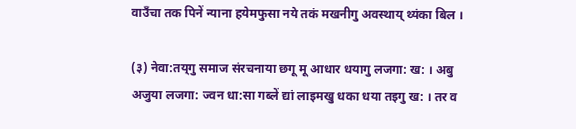वाउँचा तक पिनें न्याना हयेमफुसा नये तकं मखनीगु अवस्थाय् थ्यंका बिल ।

(३) नेवा:तय्‌गु समाज संरचनाया छगू मू आधार धयागु लजगा: ख: । अबु अजुया लजगा: ज्वन धा:सा गब्लें द्यां लाइमखु धका धया तइगु ख: । तर व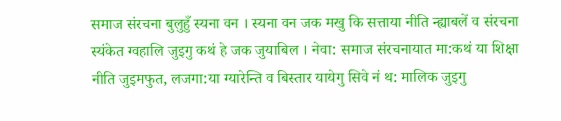समाज संरचना बुलुहुँ स्यना वन । स्यना वन जक मखु कि सत्ताया नीति न्ह्याबलें व संरचना स्यंकेत ग्वहालि जुइगु कथं हे जक जुयाबिल । नेवा: समाज संरचनायात मा:कथं या शिक्षा नीति जुइमफुत, लजगा:या ग्यारेन्ति व बिस्तार यायेगु सिवे नं थ: मालिक जुइगु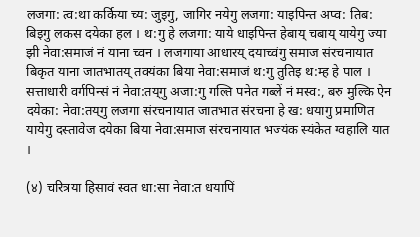लजगा: त्व:था कर्किया च्य: जुइगु, जागिर नयेगु लजगा: याइपिन्त अप्व: तिब: बिइगु लकस दयेका हल । थ:गु हे लजगा: याये धाइपिन्त हेबाय् चबाय् यायेगु ज्या झी नेवा:समाजं नं याना च्वन । लजगाया आधारय् दयाच्वंगु समाज संरचनायात बिकृत याना जातभातय् तक्यंका बिया नेवा:समाजं थ:गु तुतिइ थ:म्ह हे पाल । सत्ताधारी वर्गपिन्सं नं नेवा:तय्‌गु अजा:गु गल्ति पनेत गब्लें नं मस्व:, बरु मुल्कि ऐन दयेका: नेवा:तय्‌गु लजगा संरचनायात जातभात संरचना हे ख: धयागु प्रमाणित यायेगु दस्तावेज दयेका बिया नेवा:समाज संरचनायात भज्यंक स्यंकेत ग्वहालि यात ।

(४) चरित्रया हिसावं स्वत धा:सा नेवा:त धयापिं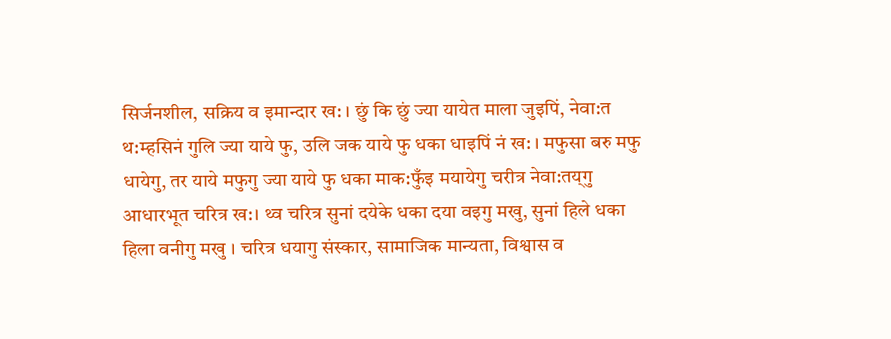सिर्जनशील, सक्रिय व इमान्दार ख: । छुं कि छुं ज्या यायेत माला जुइपिं, नेवा:त थ:म्हसिनं गुलि ज्या याये फु, उलि जक याये फु धका धाइपिं नं ख: । मफुसा बरु मफु धायेगु, तर याये मफुगु ज्या याये फु धका माक:फुँइ मयायेगु चरीत्र नेवा:तय्‌गु आधारभूत चरित्र ख:। थ्व चरित्र सुनां दयेके धका दया वइगु मखु, सुनां हिले धका हिला वनीगु मखु । चरित्र धयागु संस्कार, सामाजिक मान्यता, विश्वास व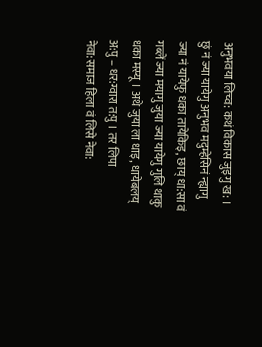अनुभवया लिच्व: कथं विकास जुइगु ख: । छुं नं ज्या यायेगु अनुभव मदुम्हेसिनं न्ह्यागु ज्या नं यायेफु धका तायेकिइ, छाय् धा:सा वं गब्लें ज्या मयागु जुया ज्या यायेगु गुलि थाकु धका मस्यू । अथे जुया ला धाइ, धायेबलय् अ:पु – धर:ग्वारा त:पु । तर लिपा नेवा:समाज हिला वं लिसे नेवा: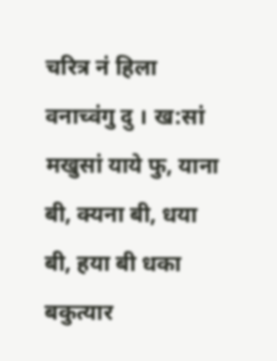चरित्र नं हिला वनाच्वंगु दु । ख:सां मखुसां याये फु, याना बी, क्यना बी, धया बी, हया बी धका बकुत्यार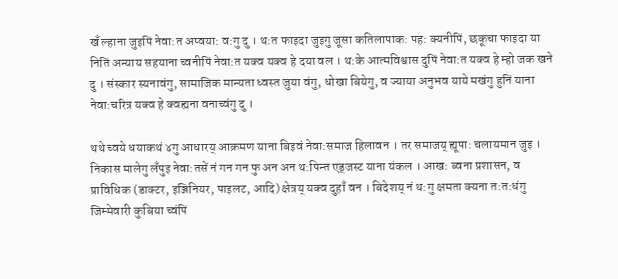खँ ल्हाना जुइपिं नेवा:त अप्वया: व:गु दु । थ:त फाइदा जुइगु जूसा कतिलापाक: पह: क्यनीपिं, छकूचा फाइदा या नितिं अन्याय सहयाना च्वनीपिं नेवा:त यक्व यक्व हे दया वल । थ:के आत्मविश्वास दुपिं नेवा:त यक्व हे म्हो जक खने दु । संस्कार स्यनावंगु, सामाजिक मान्यता ध्वस्त जुया वंगु, धोखा बियेगु, व ज्याया अनुभव याये मखंगु हुनिं याना नेवा:चरित्र यक्व हे क्वह्यना वनाच्वंगु दु ।

थथे च्वये धयाकथं ४गु आधारय् आक्रमण याना बिइवं नेवा:समाज हिलावन । तर समाजय् ह्यूपा: चलायमान जुइ । निकास मालेगु लँपुइ नेवा:तसें नं गन गन फु अन अन थ:पिन्त एड्जस्ट याना यंकल । आख: ब्वना प्रशासन, व प्राविधिक (डाक्टर, इञ्जिनियर, पाइलट, आदि) क्षेत्रय् यक्व दुहाँ वन । बिदेशय् नं थ:गु क्षमता क्यना त:त:धंगु जिम्मेवारी कुबिया च्वंपिं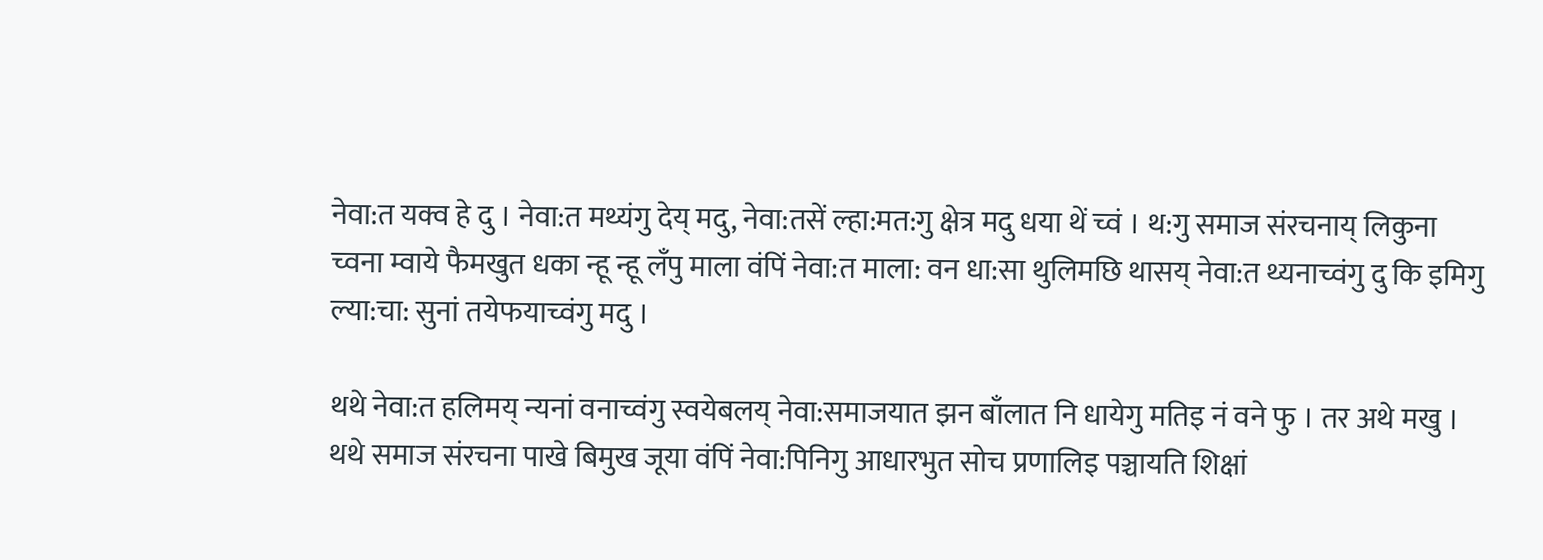नेवा:त यक्व हे दु । नेवा:त मथ्यंगु देय् मदु, नेवा:तसें ल्हा:मत:गु क्षेत्र मदु धया थें च्वं । थ:गु समाज संरचनाय् लिकुना च्वना म्वाये फैमखुत धका न्हू न्हू लँपु माला वंपिं नेवा:त माला: वन धा:सा थुलिमछि थासय् नेवा:त थ्यनाच्वंगु दु कि इमिगु ल्या:चा: सुनां तयेफयाच्वंगु मदु ।

थथे नेवा:त हलिमय् न्यनां वनाच्वंगु स्वयेबलय् नेवा:समाजयात झन बाँलात नि धायेगु मतिइ नं वने फु । तर अथे मखु । थथे समाज संरचना पाखे बिमुख जूया वंपिं नेवा:पिनिगु आधारभुत सोच प्रणालिइ पञ्चायति शिक्षां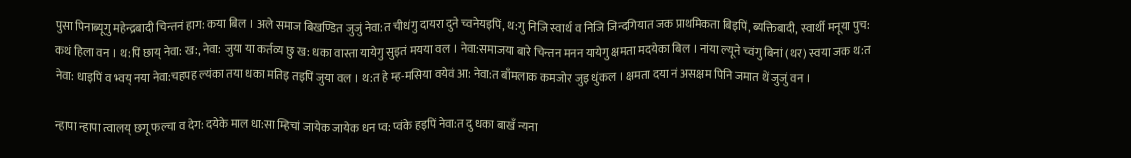पुसा पिनाब्यूगु महेन्द्रबादी चिन्तनं हाग: कया बिल । अले समाज बिखण्डित जुजुं नेवा:त चीधंगु दायरा दुने च्वनेयइपिं, थ:गु निजि स्वार्थ व निजि जिन्दगियात जक प्राथमिकता बिइपिं, ब्यक्तिबादी, स्वार्थी मनूया पुच: कथं हिला वन । थ:पिं छाय् नेवा: ख:, नेवा: जुया या कर्तव्य छु ख: धका वास्ता यायेगु सुइतं मयया वल । नेवा:समाजया बारे चिन्तन मनन यायेगु क्षमता मदयेका बिल । नांया ल्यूने च्वंगु बिनां (थर) स्वया जक थ:त नेवा: धाइपिं व भ्वय् नया नेवा:चहपह ल्यंका तया धका मतिइ तइपिं जुया वल । थ:त हे म्ह-मसिया वयेवं आ: नेवा:त बाँमलाक कमजोर जुइ धुंकल । क्षमता दया नं असक्षम पिनि जमात थें जुजुं वन ।

न्हापा न्हापा त्वालय् छगू फल्चा व देग: दयेके माल धा:सा म्हिचां जायेक जायेक धन प्व: प्वंके हइपिं नेवा:त दु धका बाखँ न्यना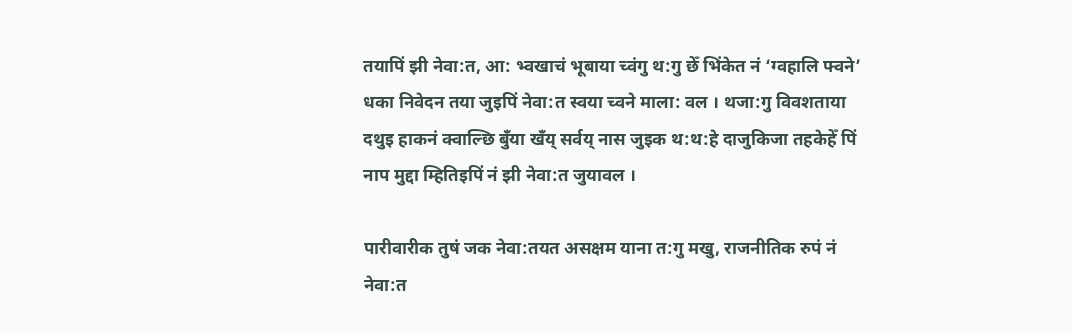तयापिं झी नेवा:त, आ: भ्वखाचं भूबाया च्वंगु थ:गु छेँ भिंकेत नं ‘ग्वहालि फ्वने’ धका निवेदन तया जुइपिं नेवा:त स्वया च्वने माला: वल । थजा:गु विवशताया दथुइ हाकनं क्वाल्छि बुँया खँय् सर्वय् नास जुइक थ:थ:हे दाजुकिजा तहकेहेँ पिं नाप मुद्दा म्हितिइपिं नं झी नेवा:त जुयावल ।

पारीवारीक तुषं जक नेवा:तयत असक्षम याना त:गु मखु, राजनीतिक रुपं नं नेवा:त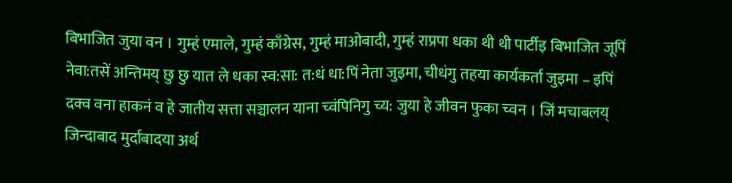बिभाजित जुया वन । गुम्हं एमाले, गुम्हं काँग्रेस, गुम्हं माओबादी, गुम्हं राप्रपा धका थी थी पार्टीइ बिभाजित जूपिं नेवा:तसें अन्तिमय् छु छु यात ले धका स्व:सा: त:धं धा:पिं नेता जुइमा, चीधंगु तहया कार्यकर्ता जुइमा – इपिं दक्व वना हाकनं व हे जातीय सत्ता सञ्चालन याना च्वंपिनिगु च्य: जुया हे जीवन फुका च्वन । जिं मचाबलय् जिन्दाबाद मुर्दाबादया अर्थ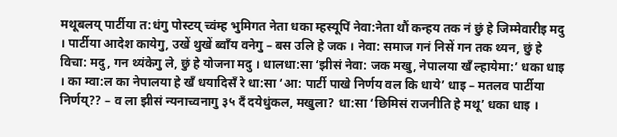मथूबलय् पार्टीया त:धंगु पोस्टय् च्वंम्ह भुमिगत नेता धका म्हस्यूपिं नेवा:नेता थौं कन्हय तक नं छुं हे जिम्मेवारीइ मदु । पार्टीया आदेश कायेगु, उखें थुखें ब्वाँय वनेगु – बस उलि हे जक । नेवा: समाज गनं निसें गन तक थ्यन, छुं हे विचा: मदु, गन थ्यंकेगु ले, छुं हे योजना मदु । धालधा:सा ‘झीसं नेवा: जक मखु, नेपालया खँ ल्हायेमा:’ धका धाइ । का म्वा:ल का नेपालया हे खँ धयादिसँ रे धा:सा ‘आ: पार्टी पाखे निर्णय वल कि धाये’ धाइ – मतलव पार्टीया निर्णय्‌?? – व ला झीसं न्यनाच्वनागु ३५ दँ दयेधुंकल, मखुला? धा:सा ‘छिमिसं राजनीति हे मथू’ धका धाइ ।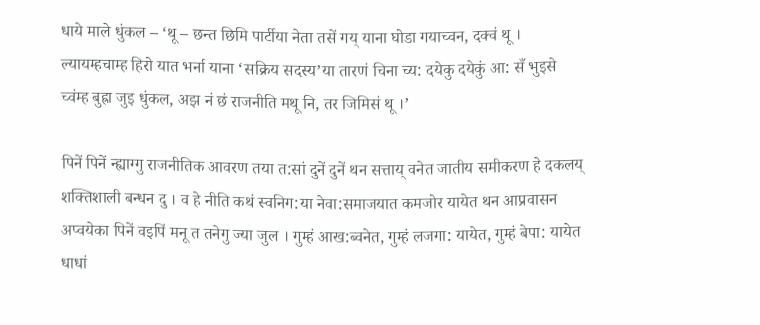धाये माले धुंकल – ‘थू – छन्त छिमि पार्टीया नेता तसें गय् याना घोडा गयाच्वन, दक्वं थू । ल्यायम्हचाम्ह हिरो यात भर्ना याना ‘सक्रिय सदस्य’या तारणं चिना च्य: दयेकु दयेकुं आ: सँ भुइसे च्वंम्ह बुह्रा जुइ धुंकल, अझ नं छं राजनीति मथू नि, तर जिमिसं थू ।’

पिनें पिनें न्ह्याग्गु राजनीतिक आवरण तया त:सां दुनें दुनें थन सत्ताय् वनेत जातीय समीकरण हे दकलय् शक्तिशाली बन्धन दु । व हे नीति कथं स्वनिग:या नेवा:समाजयात कमजोर यायेत थन आप्रवासन अप्वयेका पिनें वइपिं मनू त तनेगु ज्या जुल । गुम्हं आख:ब्वनेत, गुम्हं लजगा: यायेत, गुम्हं बेपा: यायेत धाधां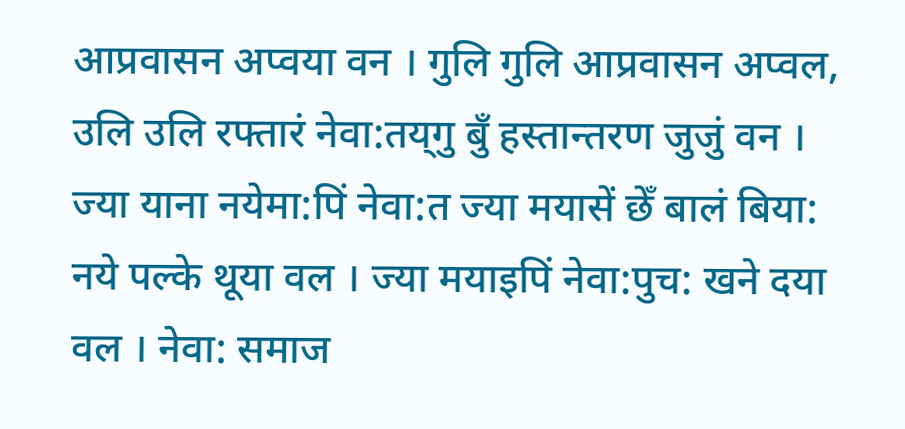आप्रवासन अप्वया वन । गुलि गुलि आप्रवासन अप्वल, उलि उलि रफ्तारं नेवा:तय्‌गु बुँ हस्तान्तरण जुजुं वन । ज्या याना नयेमा:पिं नेवा:त ज्या मयासें छेँ बालं बिया: नये पल्के थूया वल । ज्या मयाइपिं नेवा:पुच: खने दया वल । नेवा: समाज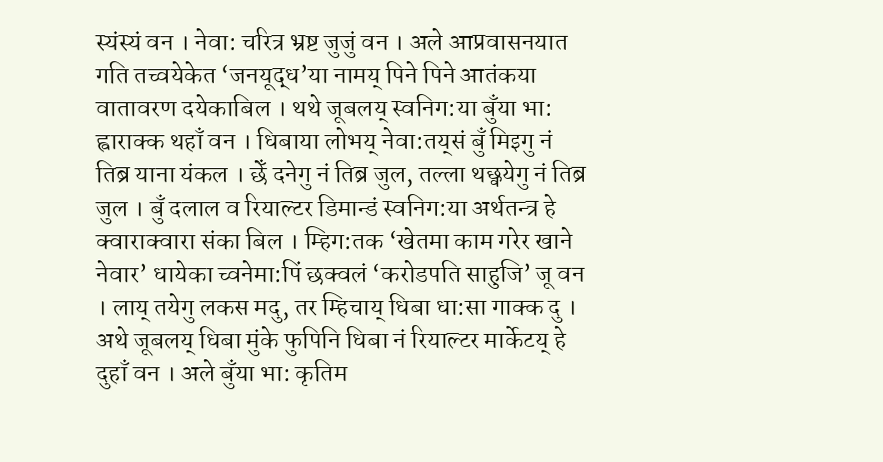स्यंस्यं वन । नेवा: चरित्र भ्रष्ट जुजुं वन । अले आप्रवासनयात गति तच्वयेकेत ‘जनयूद्ध’या नामय् पिने पिने आतंकया वातावरण दयेकाबिल । थथे जूबलय् स्वनिग:या बुँया भा: ह्वाराक्क थहाँ वन । धिबाया लोभय् नेवा:तय्‌सं बुँ मिइगु नं तिब्र याना यंकल । छेँ दनेगु नं तिब्र जुल, तल्ला थछ्वयेगु नं तिब्र जुल । बुँ दलाल व रियाल्टर डिमान्डं स्वनिग:या अर्थतन्त्र हे क्वाराक्वारा संका बिल । म्हिग:तक ‘खेतमा काम गरेर खाने नेवार’ धायेका च्वनेमा:पिं छक्वलं ‘करोडपति साहुजि’ जू वन । लाय् तयेगु लकस मदु, तर म्हिचाय् धिबा धा:सा गाक्क दु । अथे जूबलय् धिबा मुंके फुपिनि धिबा नं रियाल्टर मार्केटय् हे दुहाँ वन । अले बुँया भा: कृतिम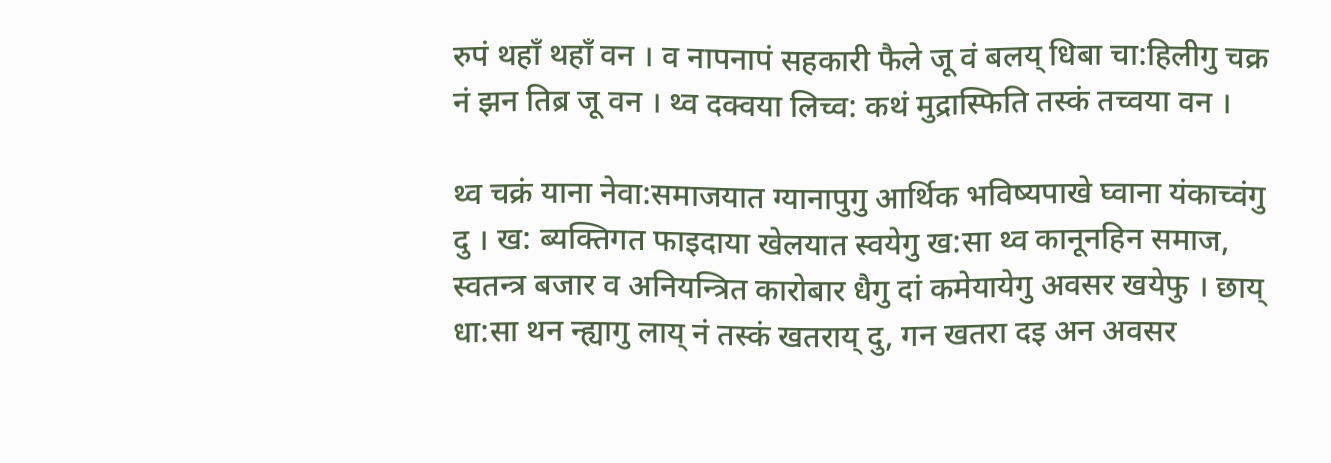रुपं थहाँ थहाँ वन । व नापनापं सहकारी फैले जू वं बलय् धिबा चा:हिलीगु चक्र नं झन तिब्र जू वन । थ्व दक्वया लिच्व: कथं मुद्रास्फिति तस्कं तच्वया वन ।

थ्व चक्रं याना नेवा:समाजयात ग्यानापुगु आर्थिक भविष्यपाखे घ्वाना यंकाच्वंगु दु । ख: ब्यक्तिगत फाइदाया खेलयात स्वयेगु ख:सा थ्व कानूनहिन समाज, स्वतन्त्र बजार व अनियन्त्रित कारोबार धैगु दां कमेयायेगु अवसर खयेफु । छाय् धा:सा थन न्ह्यागु लाय् नं तस्कं खतराय् दु, गन खतरा दइ अन अवसर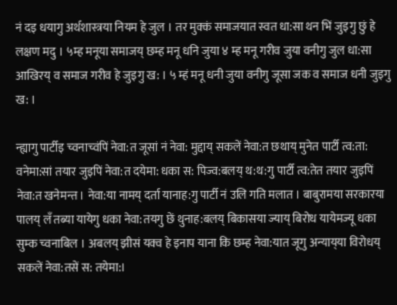नं दइ धयागु अर्थशास्त्रया नियम हे जुल । तर मुक्कं समाजयात स्वत धा:सा थन भिं जुइगु छुं हे लक्षण मदु । ५म्ह मनूया समाजय् छम्ह मनू धनि जुया ४ म्ह मनू गरीव जुया वनीगु जुल धा:सा आखिरय् व समाज गरीव हे जुइगु ख: । ५ म्हं मनू धनी जुया वनीगु जूसा जक व समाज धनी जुइगु ख: ।

न्ह्यागु पार्टीइ च्वनाच्वंपिं नेवा:त जूसां नं नेवा: मुद्दाय् सकलें नेवा:त छथाय् मुनेत पार्टी त्व:ता: वनेमा:सां तयार जुइपिं नेवा:त दयेमा: धका स: पिज्व:बलय् थ:थ:गु पार्टी त्व:तेत तयार जुइपिं नेवा:त खनेमन्त । नेवा:या नामय् दर्ता यानाह:गु पार्टी नं उलि गति मलात । बाबुरामया सरकारया पालय् लँ तब्या यायेगु धका नेवा:तयगु छें थुनाह:बलय् बिकासया ज्याय् बिरोध यायेमज्यू धका सुम्क च्वनाबिल । अबलय् झीसं यक्व हे इनाप याना कि छम्ह नेवा:यात जूगु अन्याय्‌या विरोधय् सकलें नेवा:तसें स: तयेमा:।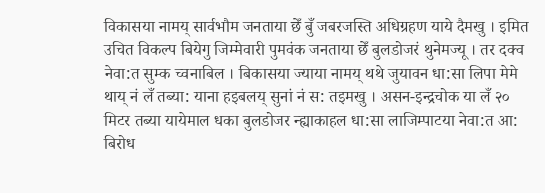विकासया नामय् सार्वभौम जनताया छेँ बुँ जबरजस्ति अधिग्रहण याये दैमखु । इमित उचित विकल्प बियेगु जिम्मेवारी पुमवंक जनताया छेँ बुलडोजरं थुनेमज्यू । तर दक्व नेवा:त सुम्क च्वनाबिल । बिकासया ज्याया नामय् थथे जुयावन धा:सा लिपा मेमे थाय् नं लँ तब्या: याना हइबलय् सुनां नं स: तइमखु । असन-इन्द्रचोक या लँ २० मिटर तब्या यायेमाल धका बुलडोजर न्ह्याकाहल धा:सा लाजिम्पाटया नेवा:त आ: बिरोध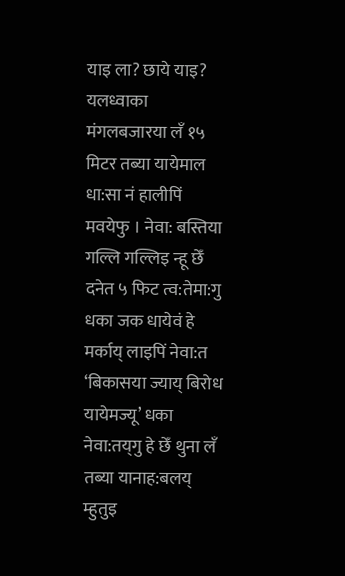याइ ला? छाये याइ? यलध्वाका मंगलबजारया लँ १५ मिटर तब्या यायेमाल धा:सा नं हालीपिं मवयेफु । नेवा: बस्तिया गल्लि गल्लिइ न्हू छेँ दनेत ५ फिट त्व:तेमा:गु धका जक धायेवं हे मर्काय् लाइपिं नेवा:त ‘बिकासया ज्याय् बिरोध यायेमज्यू’ धका नेवा:तय्‌गु हे छेँ थुना लँ तब्या यानाह:बलय् म्हुतुइ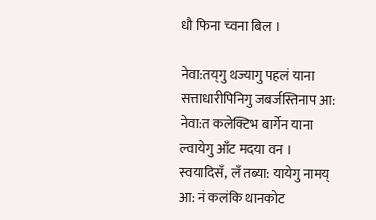धौ फिना च्वना बिल ।

नेवा:तय्‌गु थज्यागु पहलं याना सत्ताधारीपिनिगु जबर्जस्तिनाप आ: नेवा:त कलेक्टिभ बार्गेन याना ल्वायेगु आँट मदया वन । स्वयादिसँ, लँ तब्या: यायेगु नामय् आ: नं कलंकि थानकोट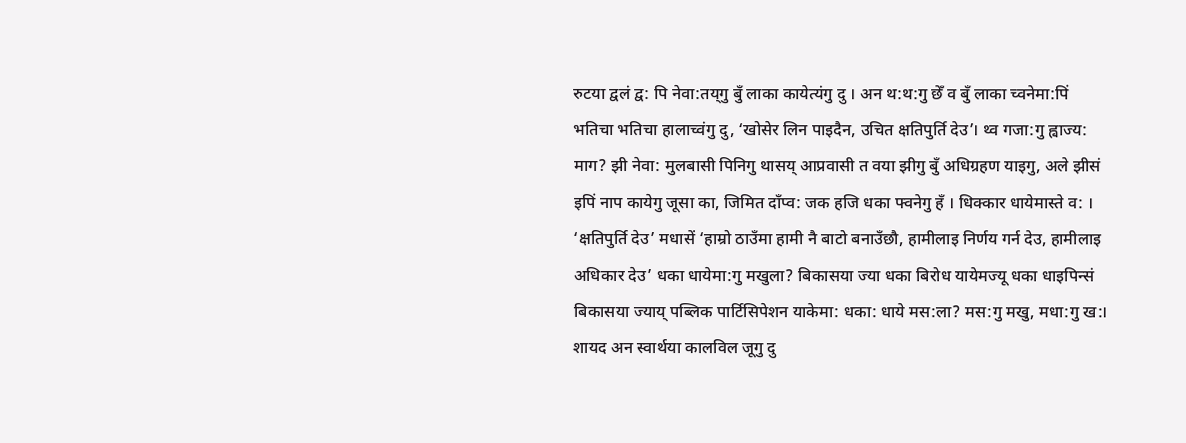रुटया द्वलं द्व: पि नेवा:तय्‌गु बुँ लाका कायेत्यंगु दु । अन थ:थ:गु छेँ व बुँ लाका च्वनेमा:पिं भतिचा भतिचा हालाच्वंगु दु, ‘खोसेर लिन पाइदैन, उचित क्षतिपुर्ति देउ’। थ्व गजा:गु ह्वाज्य: माग? झी नेवा: मुलबासी पिनिगु थासय् आप्रवासी त वया झीगु बुँ अधिग्रहण याइगु, अले झीसं इपिं नाप कायेगु जूसा का, जिमित दाँप्व: जक हजि धका फ्वनेगु हँ । धिक्कार धायेमास्ते व: । ‘क्षतिपुर्ति देउ’ मधासें ‘हाम्रो ठाउँमा हामी नै बाटो बनाउँछौ, हामीलाइ निर्णय गर्न देउ, हामीलाइ अधिकार देउ’ धका धायेमा:गु मखुला? बिकासया ज्या धका बिरोध यायेमज्यू धका धाइपिन्सं बिकासया ज्याय् पब्लिक पार्टिसिपेशन याकेमा: धका: धाये मस:ला? मस:गु मखु, मधा:गु ख:। शायद अन स्वार्थया कालविल जूगु दु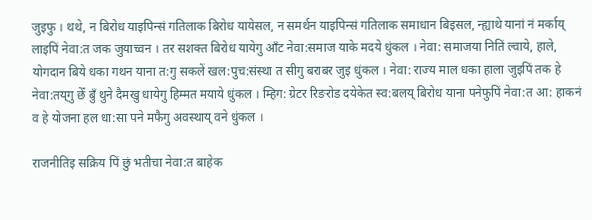जुइफु । थथे, न बिरोध याइपिन्सं गतिलाक बिरोध यायेसल, न समर्थन याइपिन्सं गतिलाक समाधान बिइसल, न्ह्याथे यानां नं मर्काय् लाइपिं नेवा:त जक जुयाच्वन । तर सशक्त बिरोध यायेगु आँट नेवा:समाज या‌के मदये धुंकल । नेवा: समाजया नितिं ल्वाये, हाले, योगदान बिये धका गथन याना त:गु सकलें खल:पुच:संस्था त सीगु बराबर जुइ धुंकल । नेवा: राज्य माल धका हाला जुइपिं तक हे नेवा:तय्‌गु छेँ बुँ थुने दैमखु धायेगु हिम्मत मयाये धुंकल । म्हिग: ग्रेटर रिङरोड दयेकेत स्व:बलय् बिरोध याना पनेफुपिं नेवा:त आ: हाकनं व हे योजना हल धा:सा पने मफैगु अवस्थाय् वने धुंकल ।

राजनीतिइ सक्रिय पिं छुं भतीचा नेवा:त बाहेक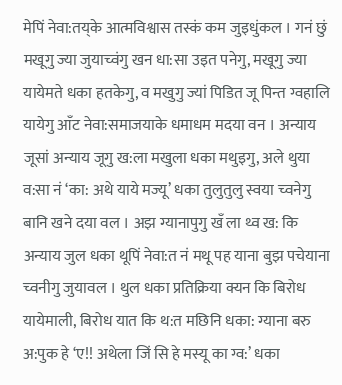मेपिं नेवा:तय्‌के आत्मविश्वास तस्कं कम जुइधुंकल । गनं छुं मखूगु ज्या जुयाच्वंगु खन धा:सा उइत पनेगु, मखूगु ज्या यायेमते धका हतकेगु, व मखुगु ज्यां पिडित जू पिन्त ग्वहालि यायेगु आँट नेवा:समाजयाके धमाधम मदया वन । अन्याय जूसां अन्याय जूगु ख:ला मखुला धका मथुइगु, अले थुया व:सा नं ‘का: अथे याये मज्यू’ धका तुलुतुलु स्वया च्वनेगु बानि खने दया वल । अझ ग्यानापुगु खँ ला थ्व ख: कि अन्याय जुल धका थूपिं नेवा:त नं मथू पह याना बुझ पचेयाना च्वनीगु जुयावल । थुल धका प्रतिक्रिया क्यन कि बिरोध यायेमाली, बिरोध यात कि थ:त मछिनि धका: ग्याना बरु अ:पुक हे ‘ए!! अथेला जिं सि हे मस्यू का ग्व:’ धका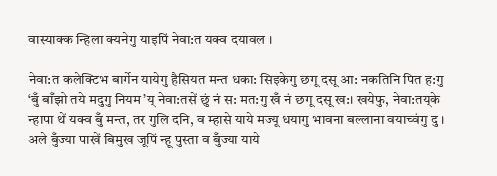वास्याक्क न्हिला क्यनेगु याइपिं नेवा:त यक्व दयावल ।

नेवा:त कलेक्टिभ बार्गेन यायेगु हैसियत मन्त धका: सिइकेगु छगू दसू आ: नकतिनि पित ह:गु ‘बुँ बाँझो तये मदुगु नियम’य् नेवा:तसें छुं नं स: मत:गु खँ नं छगू दसू ख:। खयेफु, नेवा:तय्‌के न्हापा थें यक्व बुँ मन्त, तर गुलि दनि, व म्हासे याये मज्यू धयागु भावना बल्लाना वयाच्वंगु दु । अले बुँज्या पाखें बिमुख जूपिं न्हू पुस्ता व बुँज्या याये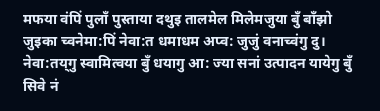मफया वंपिं पुलाँ पुस्ताया दथुइ तालमेल मिलेमजुया बुँ बाँझो जुइका च्वनेमा:पिं नेवा:त धमाधम अप्व: जुजुं वनाच्वंगु दु। नेवा:तय्‌गु स्वामित्वया बुँ धयागु आ: ज्या सनां उत्पादन यायेगु बुँ सिवे नं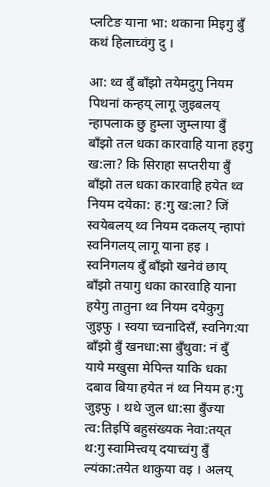प्लटिङ याना भा: थकाना मिइगु बुँ कथं हिलाच्वंगु दु ।

आ: थ्व बुँ बाँझो तयेमदुगु नियम पिथनां कन्हय् लागू जुइबलय् न्हापलाक छु हुम्ला जुम्लाया बुँ बाँझो तल धका कारवाहि याना हइगु ख:ला? कि सिराहा सप्तरीया बुँ बाँझो तल धका कारवाहि हयेत थ्व नियम दयेका: ह:गु ख:ला? जिं स्वयेबलय् थ्व नियम दकलय् न्हापां स्वनिगलय् लागू याना हइ । स्वनिगलय बुँ बाँझो खनेवं छाय् बाँझो तयागु धका कारवाहि याना हयेगु तातुना थ्व नियम दयेकुगु जुइफु । स्वया च्वनादिसँ, स्वनिग:या बाँझो बुँ खनधा:सा बुँथुवा: नं बुँ याये मखुसा मेपिन्त याकि धका दबाव बिया हयेत नं थ्व नियम ह:गु जुइफु । थथे जुल धा:सा बुँज्या त्व:तिइपिं बहुसंख्यक नेवा:तय्‌त थ:गु स्वामित्त्वय् दयाच्वंगु बुँ ल्यंका:तयेत थाकुया वइ । अलय्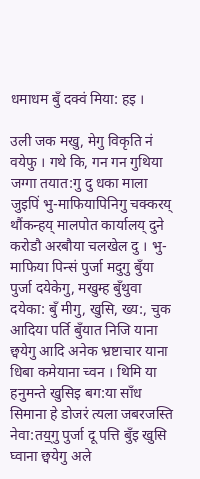धमाधम बुँ दक्वं मिया: हइ ।

उली जक मखु, मेगु विकृति नं वयेफु । गथे कि, गन गन गुथिया जग्गा तयात:गु दु धका माला जुइपिं भु-माफियापिनिगु चक्करय् थौंकन्हय् मालपोत कार्यालय् दुने करोडौ अरबौया चलखेल दु । भु-माफिया पिन्सं पुर्जा मदुगु बुँया पुर्जा दयेकेगु, मखुम्ह बुँथुवा दयेका: बुँ मीगु, खुसि, ख्य:, चुक आदिया पर्ति बुँयात निजि याना छ्वयेगु आदि अनेक भ्रष्टाचार याना धिबा कमेयाना च्वन । थिमि या हनुमन्ते खुसिइ बग:या साँध सिमाना हे डोजरं त्यला जबरजस्ति नेवा:तय्॒गु पुर्जा दू पत्ति बुँइ खुसि घ्वाना छ्वयेगु अले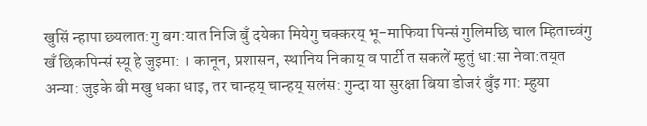खुसिं न्हापा छ्यलात:गु बग:यात निजि बुँ दयेका मियेगु चक्करय् भू-माफिया पिन्सं गुलिमछि चाल म्हिताच्वंगु खँ छिकपिन्सं स्यू हे जुइमा: । कानून, प्रशासन, स्थानिय निकाय् व पार्टी त सकलें म्हुतुं धा:सा नेवा:तय्‌त अन्या: जुइके बी मखु धका धाइ, तर चान्हय् चान्हय् सलंस: गुन्दा या सुरक्षा बिया डोजरं बुँइ गा: म्हुया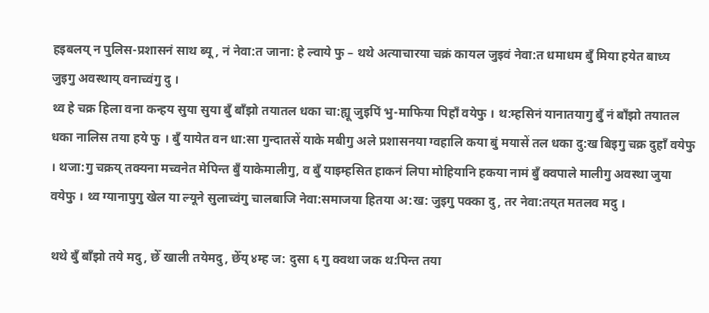हइबलय् न पुलिस-प्रशासनं साथ ब्यू, नं नेवा:त जाना: हे ल्वाये फु – थथे अत्याचारया चक्रं कायल जुइवं नेवा:त धमाधम बुँ मिया हयेत बाध्य जुइगु अवस्थाय् वनाच्वंगु दु ।
थ्व हे चक्र हिला वना कन्हय सुया सुया बुँ बाँझो तयातल धका चा:ह्यू जुइपिं भु-माफिया पिहाँ वयेफु । थ:म्हसिनं यानातयागु बुँ नं बाँझो तयातल धका नालिस तया हये फु । बुँ यायेत वन धा:सा गुन्दातसें याके मबीगु अले प्रशासनया ग्वहालि कया बुं मयासें तल धका दु:ख बिइगु चक्र दुहाँ वयेफु । थजा:गु चक्रय् तक्यना मच्वनेत मेपिन्त बुँ याकेमालीगु, व बुँ याइम्हसित हाकनं लिपा मोहियानि हकया नामं बुँ क्वपाले मालीगु अवस्था जुया वयेफु । थ्व ग्यानापुगु खेल या ल्यूने सुलाच्वंगु चालबाजि नेवा:समाजया हितया अ:ख: जुइगु पक्का दु, तर नेवा:तय्‌त मतलव मदु ।

थथे बुँ बाँझो तये मदु, छेँ खाली तयेमदु, छेँय् ४म्ह ज: दुसा ६ गु क्वथा जक थ:पिन्त तया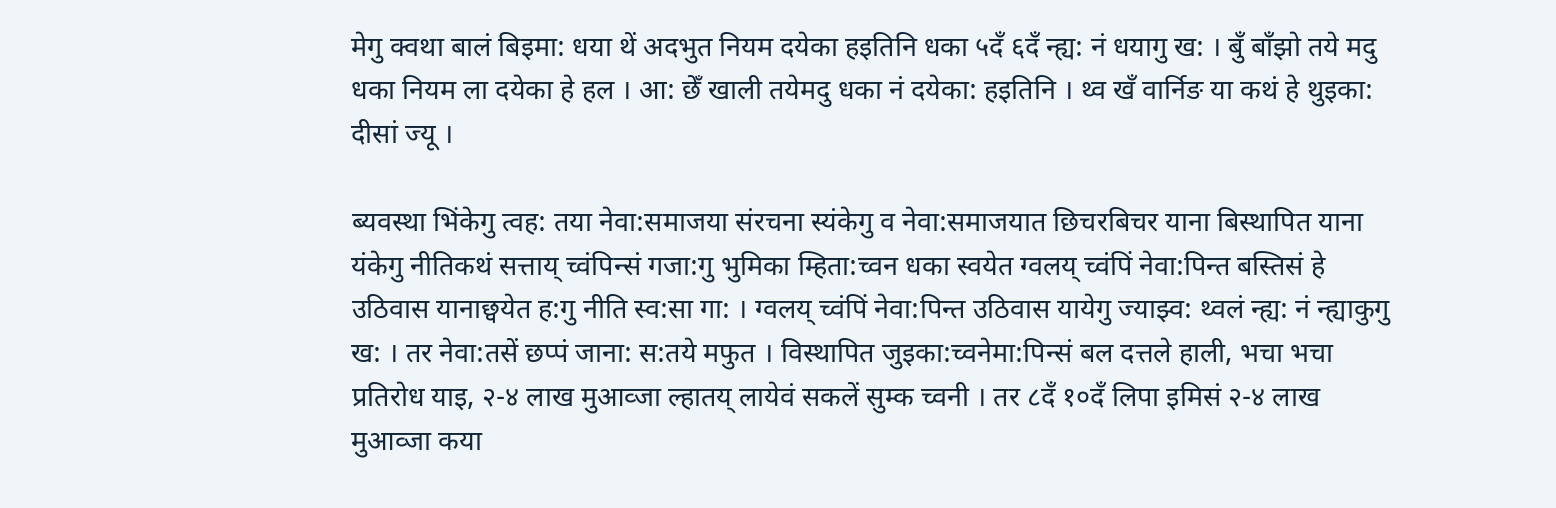मेगु क्वथा बालं बिइमा: धया थें अदभुत नियम दयेका हइतिनि धका ५दँ ६दँ न्ह्य: नं धयागु ख: । बुँ बाँझो तये मदु धका नियम ला दयेका हे हल । आ: छेँ खाली तयेमदु धका नं दयेका: हइतिनि । थ्व खँ वार्निङ या कथं हे थुइका: दीसां ज्यू ।

ब्यवस्था भिंकेगु त्वह: तया नेवा:समाजया संरचना स्यंकेगु व नेवा:समाजयात छिचरबिचर याना बिस्थापित याना यंकेगु नीतिकथं सत्ताय् च्वंपिन्सं गजा:गु भुमिका म्हिता:च्वन धका स्वयेत ग्वलय् च्वंपिं नेवा:पिन्त बस्तिसं हे उठिवास यानाछ्वयेत ह:गु नीति स्व:सा गा: । ग्वलय् च्वंपिं नेवा:पिन्त उठिवास यायेगु ज्याझ्व: थ्वलं न्ह्य: नं न्ह्याकुगु ख: । तर नेवा:तसें छप्पं जाना: स:तये मफुत । विस्थापित जुइका:च्वनेमा:पिन्सं बल दत्तले हाली, भचा भचा प्रतिरोध याइ, २-४ लाख मुआव्जा ल्हातय् लायेवं सकलें सुम्क च्वनी । तर ८दँ १०दँ लिपा इमिसं २-४ लाख मुआव्जा कया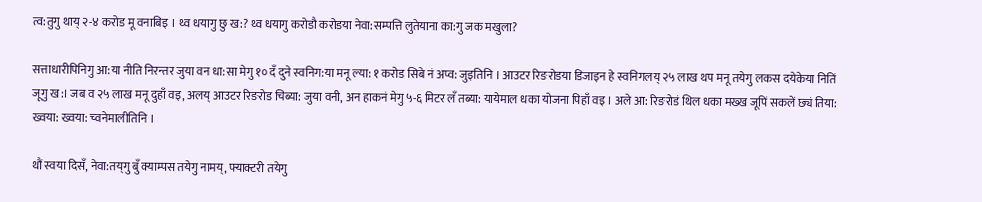त्व:तुगु थाय् २-४ करोड मू वनाबिइ । थ्व धयागु छु ख:? थ्व धयागु करोडौ करोडया नेवा:सम्पत्ति लुतेयाना का:गु जक मखुला?

सत्ताधारीपिनिगु आ:या नीति निरन्तर जुया वन धा:सा मेगु १० दँ दुने स्वनिग:या मनू ल्या: १ करोड सिबे नं अप्व: जुइतिनि । आउटर रिङरोडया डिजाइन हे स्वनिगलय् २५ लाख थप मनू तयेगु लकस दयेकेया नितिं जूगु ख:। जब व २५ लाख मनू दुहाँ वइ, अलय् आउटर रिङरोड चिब्या: जुया वनी, अन हाकनं मेगु ५-६ मिटर लँ तब्या: यायेमाल धका योजना पिहाँ वइ । अले आ: रिङरोडं थिल धका मख्ख जूपिं सकलें छ्यं तिया: ख्वया: ख्वया: च्वनेमालीतिनि ।

थौं स्वया दिसँ, नेवा:तय्‌गु बुँ क्याम्पस तयेगु नामय्, फ्याक्टरी तयेगु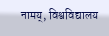नामय्, विश्वविद्यालय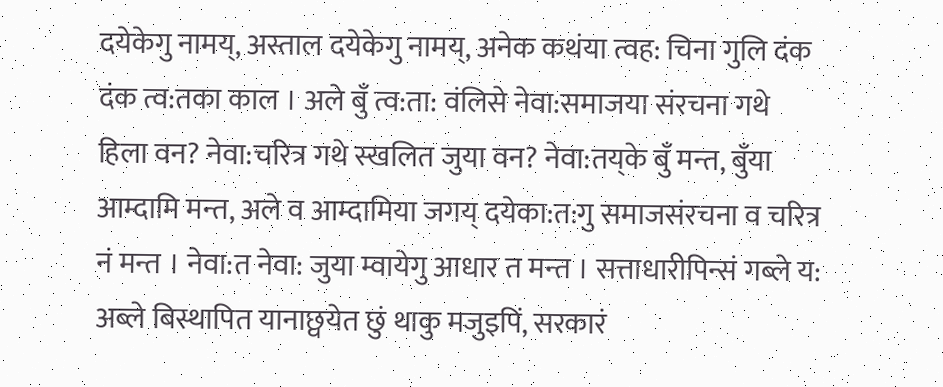दयेकेगु नामय्, अस्ताल दयेकेगु नामय्, अनेक कथंया त्वह: चिना गुलि दंक दंक त्व:तका काल । अले बुँ त्व:ता: वंलिसे नेवा:समाजया संरचना गथे हिला वन? नेवा:चरित्र गथे स्खलित जुया वन? नेवा:तय्‌के बुँ मन्त, बुँया आम्दामि मन्त, अले व आम्दामिया जगय् दयेका:त:गु समाजसंरचना व चरित्र नं मन्त । नेवा:त नेवा: जुया म्वायेगु आधार त मन्त । सत्ताधारीपिन्सं गब्ले य: अब्ले बिस्थापित यानाछ्वयेत छुं थाकु मजुइपिं, सरकारं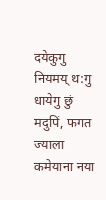दयेकुगु नियमय् थ:गु धायेगु छुं मदुपिं, फगत ज्याला कमेयाना नया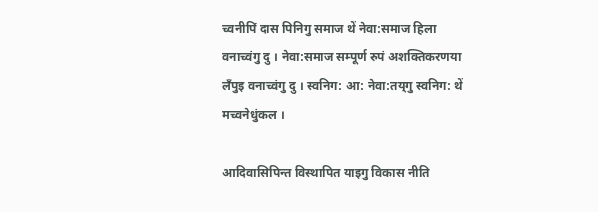च्वनीपिं दास पिनिगु समाज थें नेवा:समाज हिला वनाच्वंगु दु । नेवा:समाज सम्पूर्ण रुपं अशक्तिकरणया लँपुइ वनाच्वंगु दु । स्वनिग: आ: नेवा:तय्‌गु स्वनिग: थें मच्वनेधुंकल ।

आदिवासिपिन्त विस्थापित याइगु विकास नीति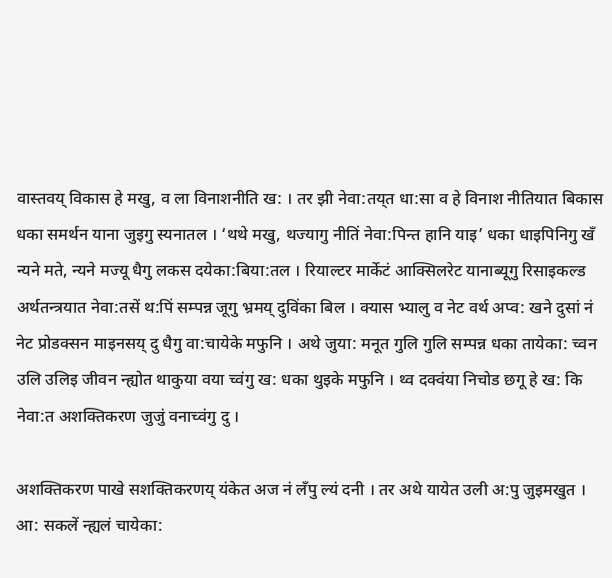वास्तवय् विकास हे मखु, व ला विनाशनीति ख: । तर झी नेवा:तय्‌त धा:सा व हे विनाश नीतियात बिकास धका समर्थन याना जुइगु स्यनातल । ‘थथे मखु, थज्यागु नीतिं नेवा:पिन्त हानि याइ’ धका धाइपिनिगु खँ न्यने मते, न्यने मज्यू धैगु लकस दयेका:बिया:तल । रियाल्टर मार्केटं आक्सिलरेट यानाब्यूगु रिसाइकल्ड अर्थतन्त्रयात नेवा:तसें थ:पिं सम्पन्न जूगु भ्रमय् दुविंका बिल । क्यास भ्यालु व नेट वर्थ अप्व: खने दुसां नं नेट प्रोडक्सन माइनसय् दु धैगु वा:चायेके मफुनि । अथे जुया: मनूत गुलि गुलि सम्पन्न धका तायेका: च्वन उलि उलिइ जीवन न्ह्योत थाकुया वया च्वंगु ख: धका थुइके मफुनि । थ्व दक्वंया निचोड छगू हे ख: कि नेवा:त अशक्तिकरण जुजुं वनाच्वंगु दु ।

अशक्तिकरण पाखे सशक्तिकरणय् यंकेत अज नं लँपु ल्यं दनी । तर अथे यायेत उली अ:पु जुइमखुत । आ: सकलें न्ह्यलं चायेका: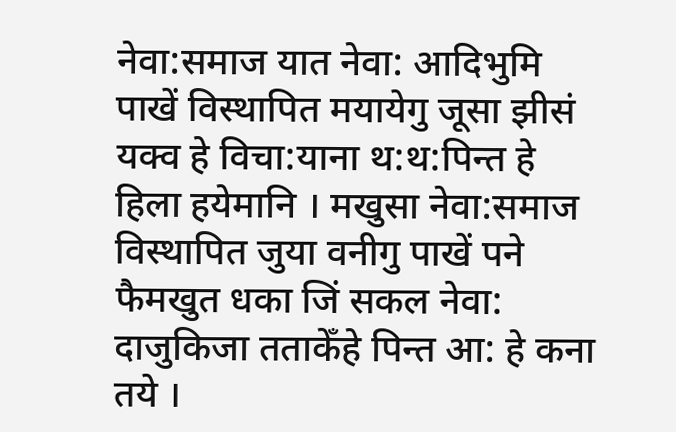नेवा:समाज यात नेवा: आदिभुमि पाखें विस्थापित मयायेगु जूसा झीसं यक्व हे विचा:याना थ:थ:पिन्त हे हिला हयेमानि । मखुसा नेवा:समाज विस्थापित जुया वनीगु पाखें पने फैमखुत धका जिं सकल नेवा: दाजुकिजा तताकेँहे पिन्त आ: हे कना तये ।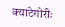क्याटेगोरीः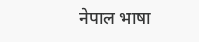नेपाल भाषा